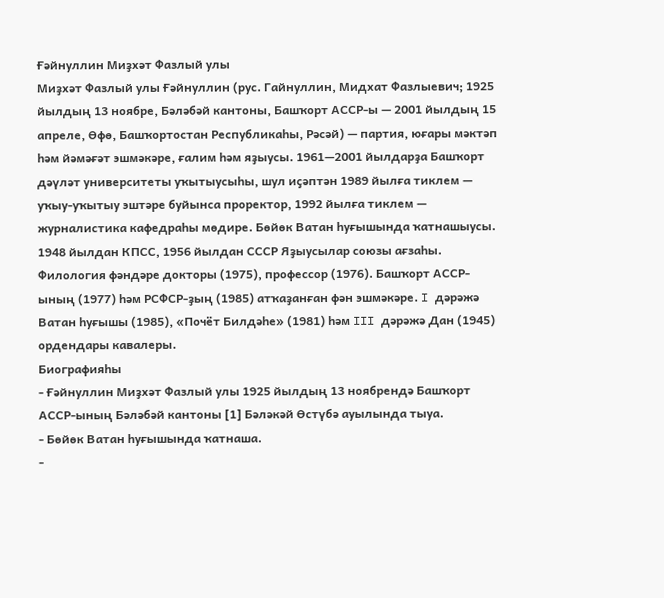Ғәйнуллин Миҙхәт Фазлый улы
Миҙхәт Фазлый улы Ғәйнуллин (рус. Гайнуллин, Мидхат Фазлыевич; 1925 йылдың 13 ноябре, Бәләбәй кантоны, Башҡорт АССР-ы — 2001 йылдың 15 апреле, Өфө, Башҡортостан Республикаhы, Рәсәй) — партия, юғары мәктәп һәм йәмәғәт эшмәкәре, ғалим һәм яҙыусы. 1961—2001 йылдарҙа Башҡорт дәүләт университеты уҡытыусыһы, шул иҫәптән 1989 йылға тиклем — уҡыу-уҡытыу эштәре буйынса проректор, 1992 йылға тиклем — журналистика кафедраһы мөдире. Бөйөк Ватан һуғышында ҡатнашыусы. 1948 йылдан КПСС, 1956 йылдан СССР Яҙыусылар союзы ағзаһы. Филология фәндәре докторы (1975), профессор (1976). Башҡорт АССР-ының (1977) һәм РСФСР-ҙың (1985) атҡаҙанған фән эшмәкәре. I дәрәжә Ватан һуғышы (1985), «Почёт Билдәһе» (1981) һәм III дәрәжә Дан (1945) ордендары кавалеры.
Биографияһы
- Ғәйнуллин Миҙхәт Фазлый улы 1925 йылдың 13 ноябрендә Башҡорт АССР-ының Бәләбәй кантоны [1] Бәләкәй Өстүбә ауылында тыуа.
- Бөйөк Ватан һуғышында ҡатнаша.
-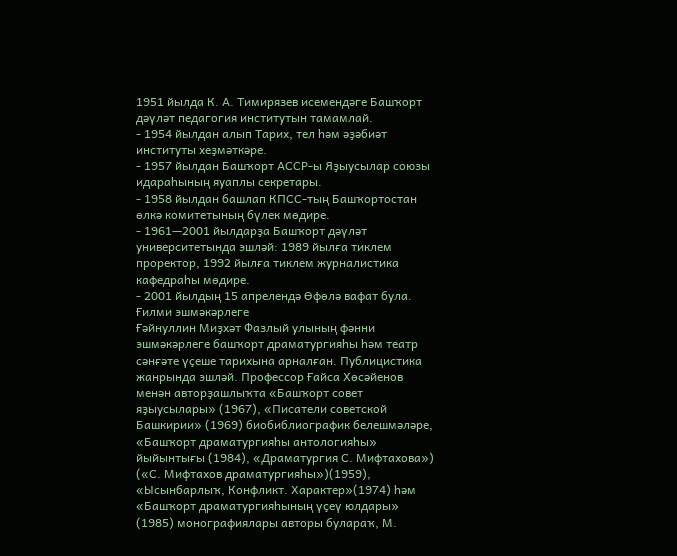1951 йылда К. А. Тимирязев исемендәге Башҡорт дәүләт педагогия институтын тамамлай.
- 1954 йылдан алып Тарих, тел һәм әҙәбиәт институты хеҙмәткәре.
- 1957 йылдан Башҡорт АССР-ы Яҙыусылар союзы идараһының яуаплы секретары.
- 1958 йылдан башлап КПСС-тың Башҡортостан өлкә комитетының бүлек мөдире.
- 1961—2001 йылдарҙа Башҡорт дәүләт университетында эшләй: 1989 йылға тиклем проректор, 1992 йылға тиклем журналистика кафедраһы мөдире.
- 2001 йылдың 15 апрелендә Өфөлә вафат була.
Ғилми эшмәкәрлеге
Ғәйнуллин Миҙхәт Фазлый улының фәнни эшмәкәрлеге башҡорт драматургияһы һәм театр сәнғәте үҫеше тарихына арналған. Публицистика жанрында эшләй. Профессор Ғайса Хөсәйенов менән авторҙашлыҡта «Башҡорт совет яҙыусылары» (1967), «Писатели советской Башкирии» (1969) биобиблиографик белешмәләре, «Башҡорт драматургияһы антологияһы» йыйынтығы (1984), «Драматургия С. Мифтахова») («С. Мифтахов драматургияһы»)(1959), «Ысынбарлыҡ, Конфликт. Характер»(1974) һәм «Башҡорт драматургияһының үҫеү юлдары» (1985) монографиялары авторы булараҡ, М.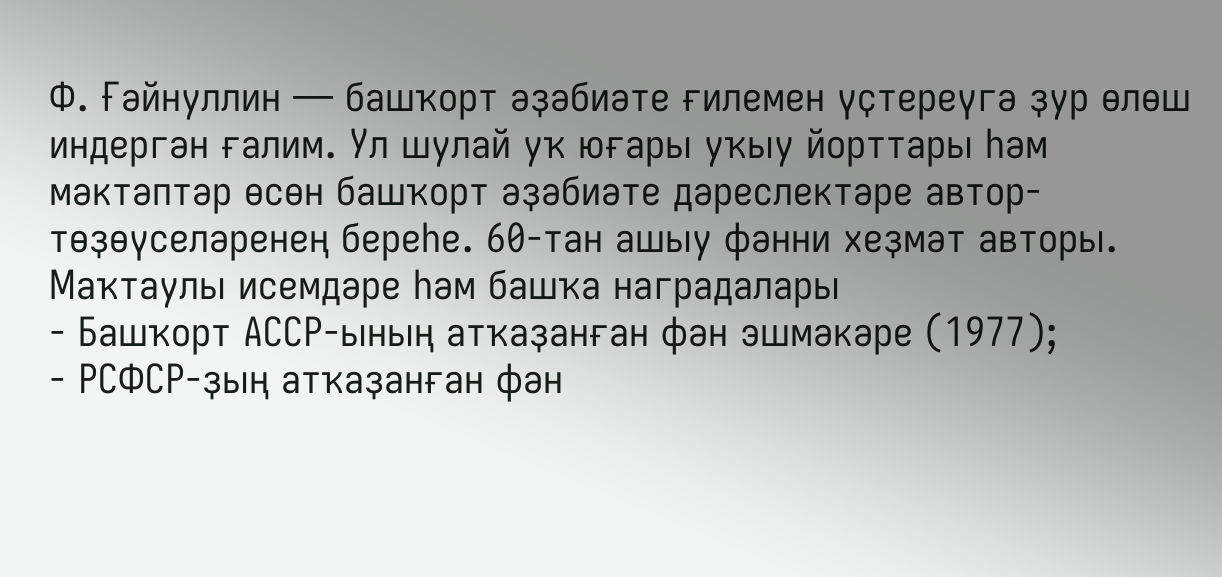Ф. Ғәйнуллин — башҡорт әҙәбиәте ғилемен үҫтереүгә ҙур өлөш индергән ғалим. Ул шулай уҡ юғары уҡыу йорттары һәм мәктәптәр өсөн башҡорт әҙәбиәте дәреслектәре автор-төҙөүселәренең береһе. 60-тан ашыу фәнни хеҙмәт авторы.
Маҡтаулы исемдәре һәм башҡа наградалары
- Башҡорт АССР-ының атҡаҙанған фән эшмәкәре (1977);
- РСФСР-ҙың атҡаҙанған фән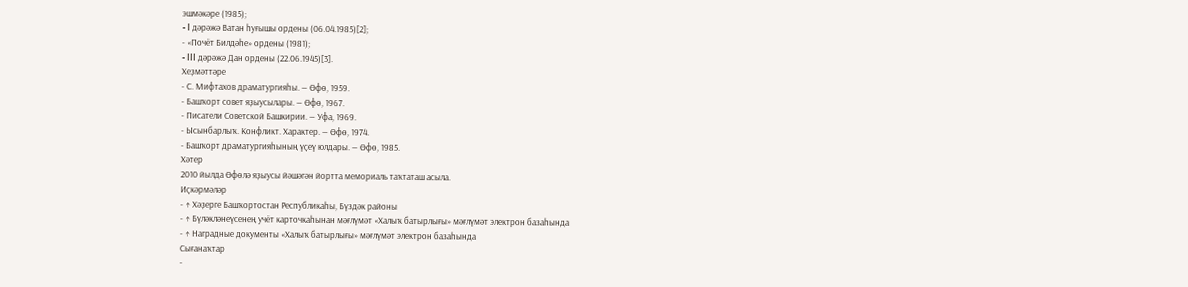эшмәкәре (1985);
- I дәрәжә Ватан һуғышы ордены (06.04.1985)[2];
- «Почёт Билдәһе» ордены (1981);
- III дәрәжә Дан ордены (22.06.1945)[3].
Хеҙмәттәре
- С. Мифтахов драматургияһы. — Өфө, 1959.
- Башҡорт совет яҙыусылары. — Өфө, 1967.
- Писатели Советской Башкирии. — Уфа, 1969.
- Ысынбарлыҡ. Конфликт. Характер. — Өфө, 1974.
- Башҡорт драматургияһының үҫеү юлдары. — Өфө, 1985.
Хәтер
2010 йылда Өфөлә яҙыусы йәшәгән йортта мемориаль таҡтаташ асыла.
Иҫкәрмәләр
- ↑ Хәҙерге Башҡортостан Республикаһы, Бүздәк районы
- ↑ Бүләкләнеүсенең учёт карточкаһынан мәғлүмәт «Халыҡ батырлығы» мәғлүмәт электрон базаһында
- ↑ Наградные документы «Халыҡ батырлығы» мәғлүмәт электрон базаһында
Сығанаҡтар
-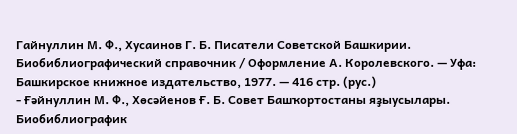Гайнуллин М. Ф., Хусаинов Г. Б. Писатели Советской Башкирии. Биобиблиографический справочник / Оформление А. Королевского. — Уфа: Башкирское книжное издательство, 1977. — 416 стр. (рус.)
- Ғәйнуллин М. Ф., Хөсәйенов Ғ. Б. Совет Башҡортостаны яҙыусылары. Биобиблиографик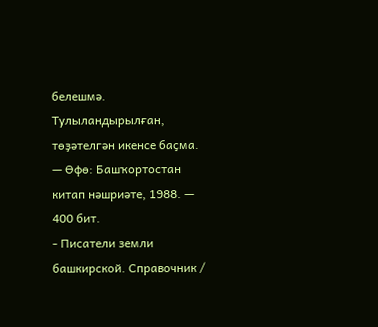белешмә. Тулыландырылған, төҙәтелгән икенсе баҫма. — Өфө: Башҡортостан китап нәшриәте, 1988. — 400 бит.
- Писатели земли башкирской. Справочник /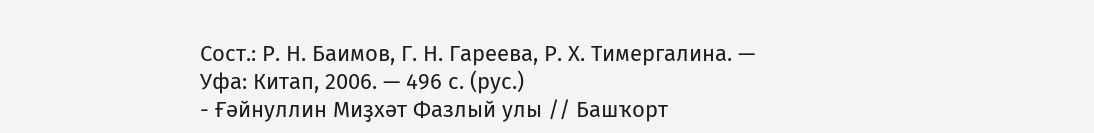Сост.: Р. Н. Баимов, Г. Н. Гареева, Р. Х. Тимергалина. — Уфа: Китап, 2006. — 496 с. (рус.)
- Ғәйнуллин Миҙхәт Фазлый улы // Башҡорт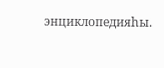энциклопедияһы.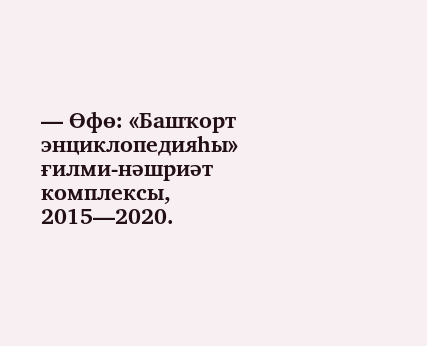— Өфө: «Башҡорт энциклопедияһы» ғилми-нәшриәт комплексы, 2015—2020.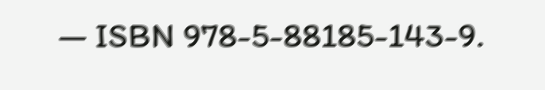— ISBN 978-5-88185-143-9.